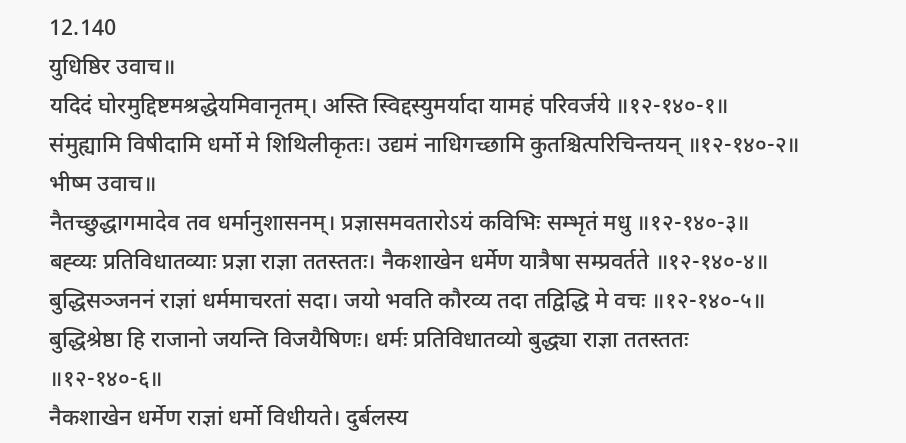12.140
युधिष्ठिर उवाच॥
यदिदं घोरमुद्दिष्टमश्रद्धेयमिवानृतम्। अस्ति स्विद्दस्युमर्यादा यामहं परिवर्जये ॥१२-१४०-१॥
संमुह्यामि विषीदामि धर्मो मे शिथिलीकृतः। उद्यमं नाधिगच्छामि कुतश्चित्परिचिन्तयन् ॥१२-१४०-२॥
भीष्म उवाच॥
नैतच्छुद्धागमादेव तव धर्मानुशासनम्। प्रज्ञासमवतारोऽयं कविभिः सम्भृतं मधु ॥१२-१४०-३॥
बह्व्यः प्रतिविधातव्याः प्रज्ञा राज्ञा ततस्ततः। नैकशाखेन धर्मेण यात्रैषा सम्प्रवर्तते ॥१२-१४०-४॥
बुद्धिसञ्जननं राज्ञां धर्ममाचरतां सदा। जयो भवति कौरव्य तदा तद्विद्धि मे वचः ॥१२-१४०-५॥
बुद्धिश्रेष्ठा हि राजानो जयन्ति विजयैषिणः। धर्मः प्रतिविधातव्यो बुद्ध्या राज्ञा ततस्ततः ॥१२-१४०-६॥
नैकशाखेन धर्मेण राज्ञां धर्मो विधीयते। दुर्बलस्य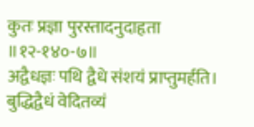कुतः प्रज्ञा पुरस्तादनुदाहृता ॥१२-१४०-७॥
अद्वैधज्ञः पथि द्वैधे संशयं प्राप्तुमर्हति। बुद्धिद्वैधं वेदितव्यं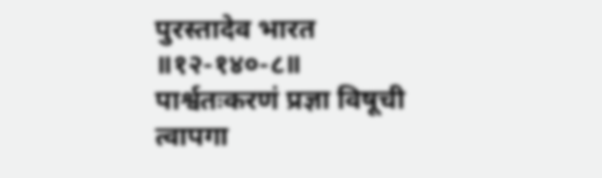पुरस्तादेव भारत ॥१२-१४०-८॥
पार्श्वतःकरणं प्रज्ञा विषूची त्वापगा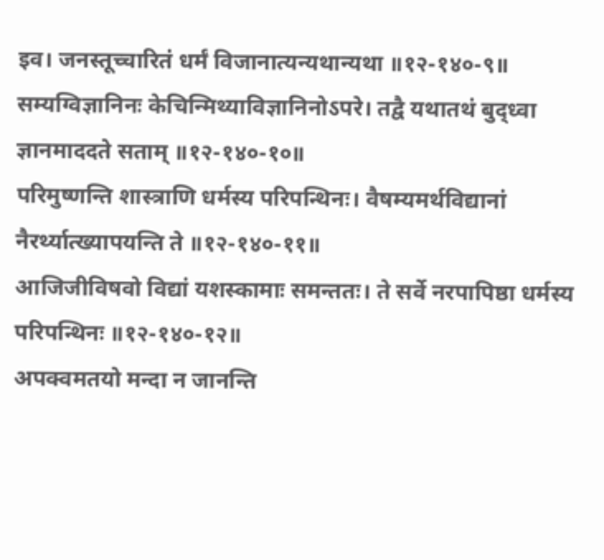इव। जनस्तूच्चारितं धर्मं विजानात्यन्यथान्यथा ॥१२-१४०-९॥
सम्यग्विज्ञानिनः केचिन्मिथ्याविज्ञानिनोऽपरे। तद्वै यथातथं बुद्ध्वा ज्ञानमाददते सताम् ॥१२-१४०-१०॥
परिमुष्णन्ति शास्त्राणि धर्मस्य परिपन्थिनः। वैषम्यमर्थविद्यानां नैरर्थ्यात्ख्यापयन्ति ते ॥१२-१४०-११॥
आजिजीविषवो विद्यां यशस्कामाः समन्ततः। ते सर्वे नरपापिष्ठा धर्मस्य परिपन्थिनः ॥१२-१४०-१२॥
अपक्वमतयो मन्दा न जानन्ति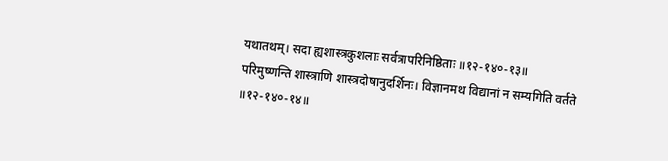यथातथम्। सदा ह्यशास्त्रकुशलाः सर्वत्रापरिनिष्ठिताः ॥१२-१४०-१३॥
परिमुष्णन्ति शास्त्राणि शास्त्रदोषानुदर्शिनः। विज्ञानमथ विद्यानां न सम्यगिति वर्तते ॥१२-१४०-१४॥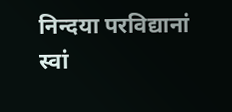निन्दया परविद्यानां स्वां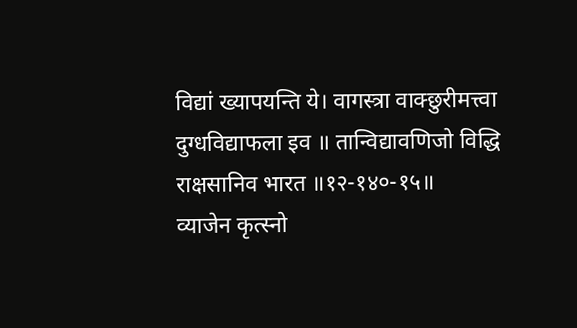विद्यां ख्यापयन्ति ये। वागस्त्रा वाक्छुरीमत्त्वा दुग्धविद्याफला इव ॥ तान्विद्यावणिजो विद्धि राक्षसानिव भारत ॥१२-१४०-१५॥
व्याजेन कृत्स्नो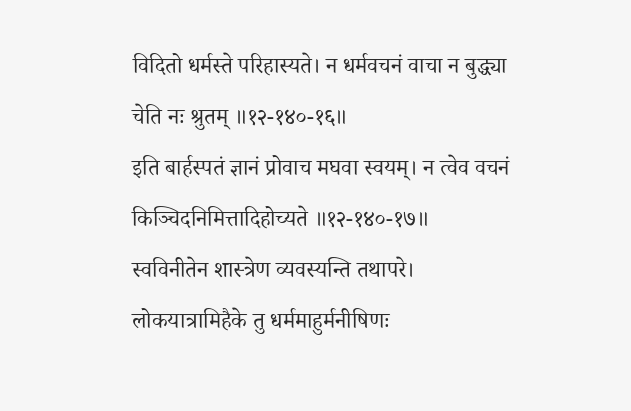विदितो धर्मस्ते परिहास्यते। न धर्मवचनं वाचा न बुद्ध्या चेति नः श्रुतम् ॥१२-१४०-१६॥
इति बार्हस्पतं ज्ञानं प्रोवाच मघवा स्वयम्। न त्वेव वचनं किञ्चिदनिमित्तादिहोच्यते ॥१२-१४०-१७॥
स्वविनीतेन शास्त्रेण व्यवस्यन्ति तथापरे। लोकयात्रामिहैके तु धर्ममाहुर्मनीषिणः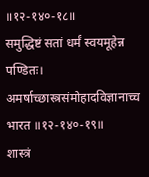॥१२-१४०-१८॥
समुद्धिष्टं सतां धर्मं स्वयमूहेन्न पण्डितः। अमर्षाच्छास्त्रसंमोहादविज्ञानाच्च भारत ॥१२-१४०-१९॥
शास्त्रं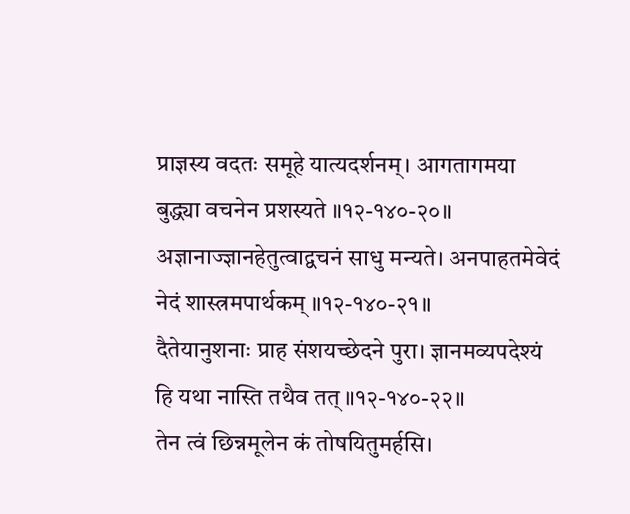प्राज्ञस्य वदतः समूहे यात्यदर्शनम्। आगतागमया बुद्ध्या वचनेन प्रशस्यते ॥१२-१४०-२०॥
अज्ञानाज्ज्ञानहेतुत्वाद्वचनं साधु मन्यते। अनपाहतमेवेदं नेदं शास्त्रमपार्थकम् ॥१२-१४०-२१॥
दैतेयानुशनाः प्राह संशयच्छेदने पुरा। ज्ञानमव्यपदेश्यं हि यथा नास्ति तथैव तत् ॥१२-१४०-२२॥
तेन त्वं छिन्नमूलेन कं तोषयितुमर्हसि।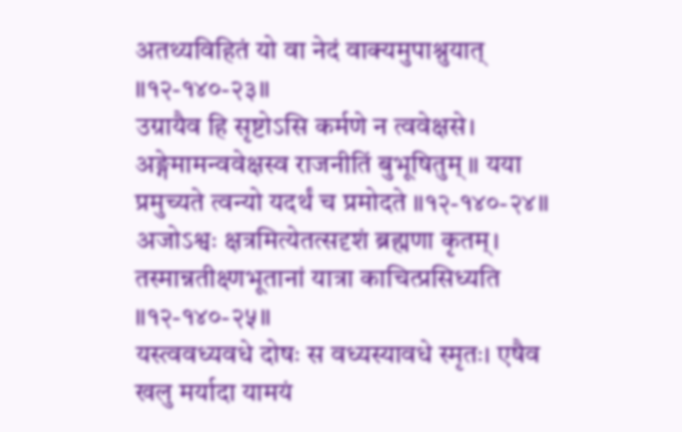अतथ्यविहितं यो वा नेदं वाक्यमुपाश्नुयात् ॥१२-१४०-२३॥
उग्रायैव हि सृष्टोऽसि कर्मणे न त्ववेक्षसे। अङ्गेमामन्ववेक्षस्व राजनीतिं बुभूषितुम् ॥ यया प्रमुच्यते त्वन्यो यदर्थं च प्रमोदते ॥१२-१४०-२४॥
अजोऽश्वः क्षत्रमित्येतत्सदृशं ब्रह्मणा कृतम्। तस्मान्नतीक्ष्णभूतानां यात्रा काचित्प्रसिध्यति ॥१२-१४०-२५॥
यस्त्ववध्यवधे दोषः स वध्यस्यावधे स्मृतः। एषैव खलु मर्यादा यामयं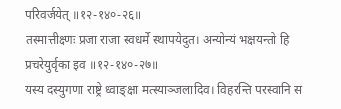परिवर्जयेत् ॥१२-१४०-२६॥
तस्मात्तीक्ष्णः प्रजा राजा स्वधर्मे स्थापयेदुत। अन्योन्यं भक्षयन्तो हि प्रचरेयुर्वृका इव ॥१२-१४०-२७॥
यस्य दस्युगणा राष्ट्रे ध्वाङ्क्षा मत्स्याञ्जलादिव। विहरन्ति परस्वानि स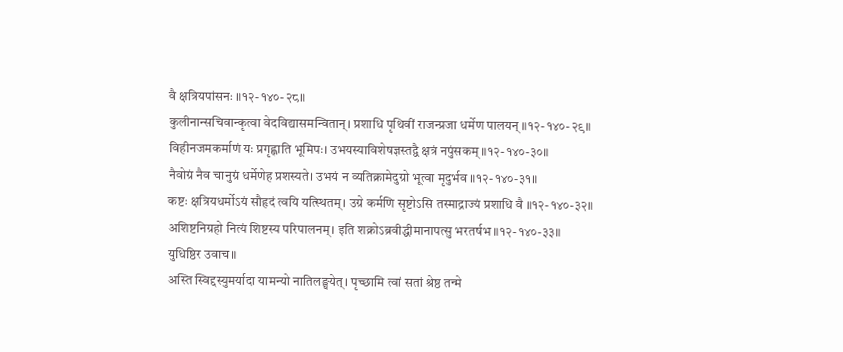वै क्षत्रियपांसनः ॥१२-१४०-२८॥
कुलीनान्सचिवान्कृत्वा वेदविद्यासमन्वितान्। प्रशाधि पृथिवीं राजन्प्रजा धर्मेण पालयन् ॥१२-१४०-२९॥
विहीनजमकर्माणं यः प्रगृह्णाति भूमिपः। उभयस्याविशेषज्ञस्तद्वै क्षत्रं नपुंसकम् ॥१२-१४०-३०॥
नैवोग्रं नैव चानुग्रं धर्मेणेह प्रशस्यते। उभयं न व्यतिक्रामेदुग्रो भूत्वा मृदुर्भव ॥१२-१४०-३१॥
कष्टः क्षत्रियधर्मोऽयं सौहृदं त्वयि यत्स्थितम्। उग्रे कर्मणि सृष्टोऽसि तस्माद्राज्यं प्रशाधि वै ॥१२-१४०-३२॥
अशिष्टनिग्रहो नित्यं शिष्टस्य परिपालनम्। इति शक्रोऽब्रवीद्धीमानापत्सु भरतर्षभ ॥१२-१४०-३३॥
युधिष्ठिर उवाच॥
अस्ति स्विद्दस्युमर्यादा यामन्यो नातिलङ्घयेत्। पृच्छामि त्वां सतां श्रेष्ठ तन्मे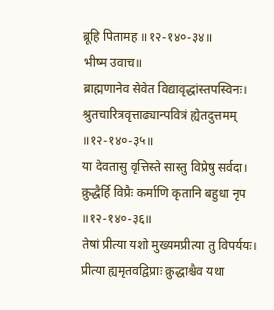ब्रूहि पितामह ॥१२-१४०-३४॥
भीष्म उवाच॥
ब्राह्मणानेव सेवेत विद्यावृद्धांस्तपस्विनः। श्रुतचारित्रवृत्ताढ्यान्पवित्रं ह्येतदुत्तमम् ॥१२-१४०-३५॥
या देवतासु वृत्तिस्ते सास्तु विप्रेषु सर्वदा। क्रुद्धैर्हि विप्रैः कर्माणि कृतानि बहुधा नृप ॥१२-१४०-३६॥
तेषां प्रीत्या यशो मुख्यमप्रीत्या तु विपर्ययः। प्रीत्या ह्यमृतवद्विप्राः क्रुद्धाश्चैव यथा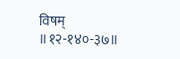विषम् ॥१२-१४०-३७॥